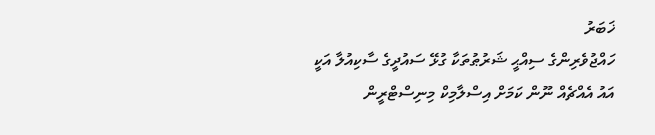ޚަބަރު
ހައްޖުވެރިންގެ ސިއްޙީ ޝަރުޠުތަކާ ގުޅޭ ސައުދީގެ ސާކިއުލާ އަކީ އައު އެއްޗެއް ނޫން ކަމަށް އިސްލާމިކް މިނިސްޓްރީން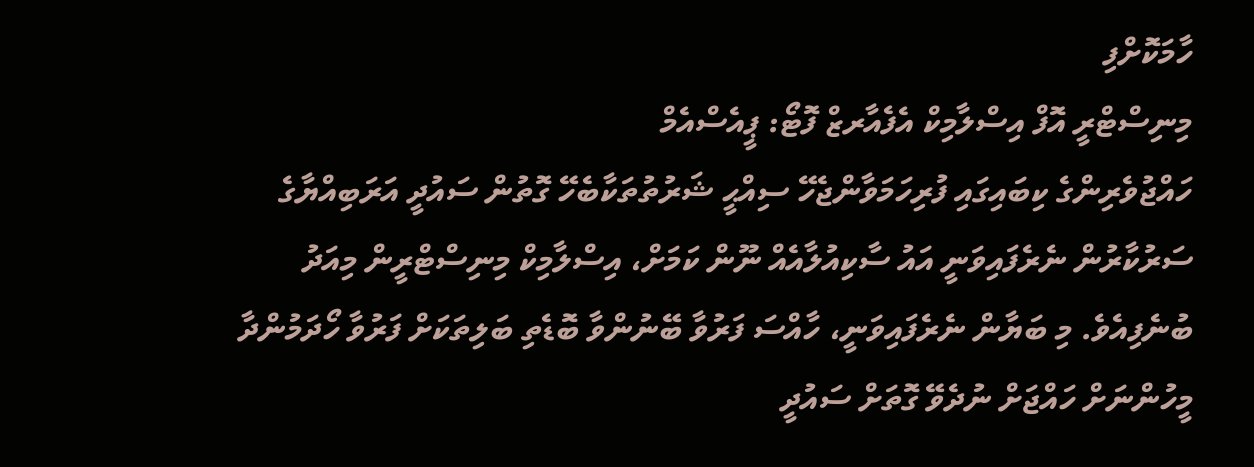ހާމަކޮށްފި
މިނިސްޓްރީ އޮފް އިސްލާމިކް އެފެއާރޒް ފޮޓޯ: ޕީއެސްއެމް
ހައްޖުވެރިންގެ ކިބައިގައި ފުރިހަމަވާންޖެހޭ ސިއްޙީ ޝަރުތުތަކާބެހޭ ގޮތުން ސައުދީ އަރަބިއްޔާގެ ސަރުކާރުން ނެރެފައިވަނީ އައު ސާކިއުލާއެއް ނޫން ކަމަށް، އިސްލާމިކް މިނިސްޓްރީން މިއަދު ބުނެފިއެވެ. މި ބަޔާން ނެރެފައިވަނީ، ހާއްސަ ފަރުވާ ބޭނުންވާ ބޮޑެތި ބަލިތަކަށް ފަރުވާ ހޯދަމުންދާ މީހުންނަށް ހައްޖަށް ނުދެވޭ ގޮތަށް ސައުދީ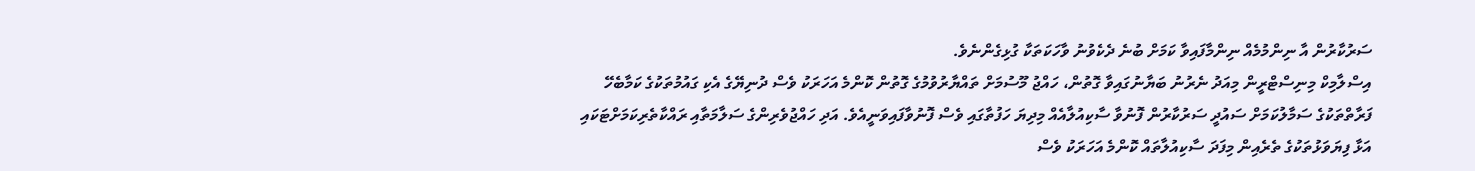ސަރުކާރުން އާ ނިންމުމެއް ނިންމާފައިވާ ކަމަށް ބުނެ ދެކެވުނު ވާހަކަތަކާ ގުޅިގެންނެވެ.
އިސްލާމިކް މިނިސްޓްރީން މިއަދު ނެރުނު ބަޔާނުގައިވާ ގޮތުން، ހައްޖު މޫސުމަށް ތައްޔާރުވުމުގެ ގޮތުން ކޮންމެ އަހަރަކު ވެސް ދުނިޔޭގެ އެކި ގައުމުތަކުގެ ކަމާބެހޭ ފަރާތްތަކުގެ ސަމާލުކަމަށް ސައުދީ ސަރުކާރުން ފޮނުވާ ސާކިއުލާއެއް މިދިޔަ ހަފުތާގައި ވެސް ފޮނުވާފައިވަނީއެވެ. އަދި ހައްޖުވެރިންގެ ސަލާމަތާއި ރައްކާތެރިކަމަށްޓަކައި އަޅާ ފިޔަވަޅުތަކުގެ ތެރެއިން މިފަދަ ސާކިއުލާތައް ކޮންމެ އަހަރަކު ވެސް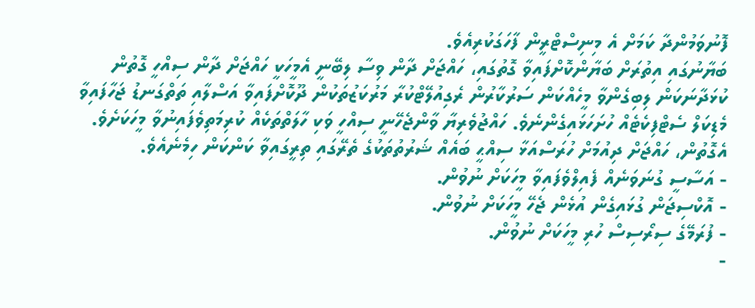ފޮނުވަމުންދާ ކަމަށް އެ މިނިސްޓްރީން ފާހަގަކުރިއެވެ.
ބަޔާނުގައި އިތުރަށް ބަޔާންކޮށްފައިވާ ގޮތުގައި، ހައްޖަށް ދާން ވިސާ ލިބޭނީ އެމީހަކީ ހައްޖަށް ދާން ސިއްހީ ގޮތުން ކުޅަދާނަކަން ލިބިގެންވާ މީހެއްކަން ސަރުކާރުން ރެގިއުލޭޓްކުރާ މަރުކަޒުތަކުން ދޫކޮށްފައިވާ އަސްލާއި ތަތްގަނޑު ޖަހާފައިވާ މެޑިކަލް ސެޓްފިކެޓެއް ހުށަހަޅައިގެންނެވެ. ހައްޖުވެރިޔާ ވާންޖެހޭނީ ސިއްހީ ވަކި ހާލަތްތަކެއް ކުރިމަތިވެފައިނުވާ މީހަކަށެވެ.
އެގޮތުން، ހައްޖަށް ދިއުމަށް ހުރަސްއަޅާ ސިއްޙީ ބައެއް ޝަރުތުތަކުގެ ތެރޭގައި ތިރީގައިވާ ކަންކަން ހިމެނެއެވެ.
- އަސާސީ ގުނަވަނެއް ފެއިލްވެފައިވާ މީހަކަށް ނުވުން.
- އޮކްސިޖަން ގުޅައިގެން އުޅެން ޖެހޭ މީހަކަށް ނުވުން.
- ފުރަމޭގެ ސިރޯސިސް ހުރި މީހަކަށް ނުވުން.
-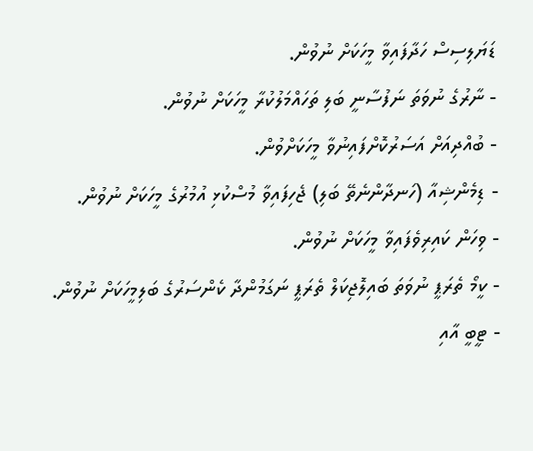ޑަޔަލިސިސް ހަދާފައިވާ މީހަކަށް ނުވުން.
- ނާރުގެ ނުވަތަ ނަފުސާނީ ބަލި ތަހައްމަލުކުރާ މީހަކަށް ނުވުން.
- ބުއްދިއަށް އަސަރުކޮށްފައިނުވާ މީހަކަށްވުން.
- ޑިމެންޝިއާ (ހަނދާންނެތޭ ބަލި) ޖެހިފައިވާ މުސްކުޅި އުމުރުގެ މީހަކަށް ނުވުން.
- ވިހަން ކައިރިވެފައިވާ މީހަކަށް ނުވުން.
- ކީމޯ ތެރަޕީ ނުވަތަ ބައިލޮޖިކަލް ތެރަޕީ ނަގަމުންދާ ކެންސަރުގެ ބަލިމީހަކަށް ނުވުން.
- ޓީބީ އާއި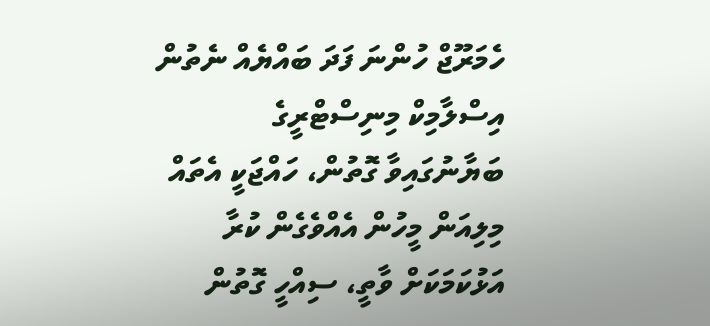ހެމަރޫޖް ހުންނަ ފަދަ ބައްޔެއް ނެތުން
އިސްލާމިކް މިނިސްޓްރީގެ ބަޔާނުގައިވާ ގޮތުން، ހައްޖަކީ އެތައް މިލިއަން މީހުން އެއްވެގެން ކުރާ އަޅުކަމަކަށް ވާތީ، ސިއްހީ ގޮތުން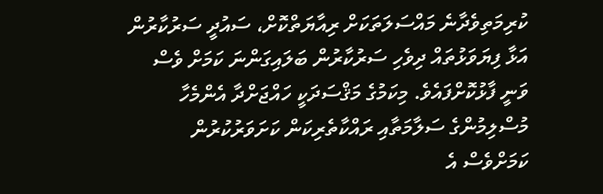ކުރިމަތިވެދާނެ މައްސަލަތަކަށް ރިއާޔަތްކޮށް، ސައުދީ ސަރުކާރުން އަޅާ ފިޔަވަޅުތައް ދިވެހި ސަރުކާރުން ބަލައިގަންނަ ކަމަށް ވެސް ވަނީ ފާޅުކޮށްފައެވެ. މިކަމުގެ މަޤްސަދަކީ ހައްޖަށްދާ އެންމެހާ މުސްލިމުންގެ ސަލާމަތާއި ރައްކާތެރިކަން ކަށަވަރުކުރުން ކަމަށްވެސް އެ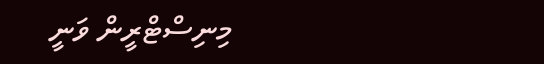މިނިސްޓްރީން ވަނީ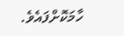ހާމަކޮށްފައެވެ.